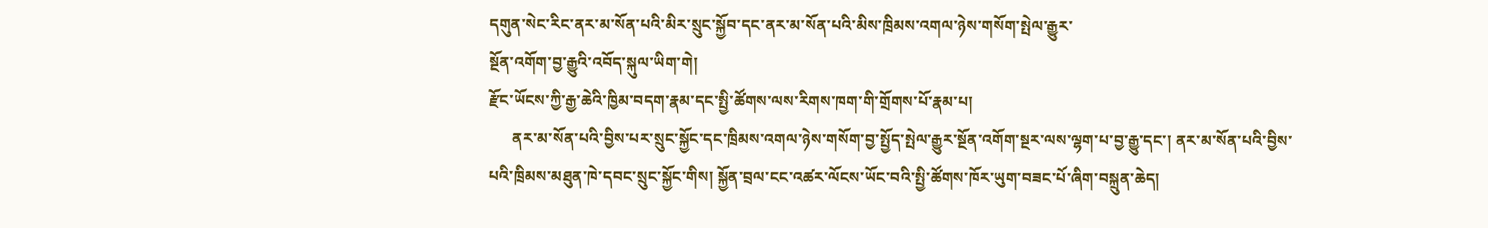དགུན་སེང་རིང་ནར་མ་སོན་པའི་མིར་སྲུང་སྐྱོབ་དང་ནར་མ་སོན་པའི་མིས་ཁྲིམས་འགལ་ཉེས་གསོག་སྤེལ་རྒྱུར་
སྔོན་འགོག་བྱ་རྒྱུའི་འབོད་སྐུལ་ཡིག་གེ།
རྫོང་ཡོངས་ཀྱི་རྒྱ་ཆེའི་ཁྱིམ་བདག་རྣམ་དང་སྤྱི་ཚོགས་ལས་རིགས་ཁག་གི་གྲོགས་པོ་རྣམ་པ།
      ནར་མ་སོན་པའི་བྱིས་པར་སྲུང་སྐྱོང་དང་ཁྲིམས་འགལ་ཉེས་གསོག་བྱ་སྤྱོད་སྤེལ་རྒྱུར་སྔོན་འགོག་སྔར་ལས་ལྷག་པ་བྱ་རྒྱུ་དང་། ནར་མ་སོན་པའི་བྱིས་པའི་ཁྲིམས་མཐུན་ཁེ་དབང་སྲུང་སྐྱོང་གིས། སྐྱོན་བྲལ་ངང་འཚར་ལོངས་ཡོང་བའི་སྤྱི་ཚོགས་ཁོར་ཡུག་བཟང་པོ་ཞིག་བསྐྲུན་ཆེད།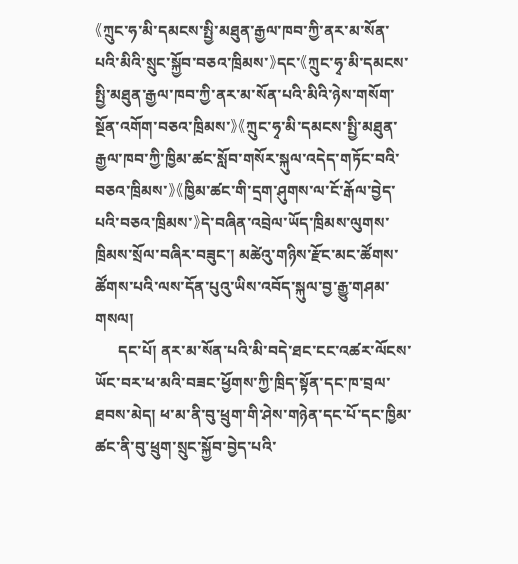《ཀྲུང་ཧ་མི་དམངས་སྤྱི་མཐུན་རྒྱལ་ཁབ་ཀྱི་ནར་མ་སོན་པའི་མིའི་སྲུང་སྐྱོབ་བཅའ་ཁྲིམས་》དང་《ཀྲུང་ཧྭ་མི་དམངས་སྤྱི་མཐུན་རྒྱལ་ཁབ་ཀྱི་ནར་མ་སོན་པའི་མིའི་ཉེས་གསོག་སྔོན་འགོག་བཅའ་ཁྲིམས་》《ཀྲུང་ཧྭ་མི་དམངས་སྤྱི་མཐུན་རྒྱལ་ཁབ་ཀྱི་ཁྱིམ་ཚང་སློབ་གསོར་སྐུལ་འདེད་གཏོང་བའི་བཅའ་ཁྲིམས་》《ཁྱིམ་ཚང་གི་དྲག་ཤུགས་ལ་ངོ་རྒོལ་བྱེད་པའི་བཅའ་ཁྲིམས་》དེ་བཞིན་འབྲེལ་ཡོད་ཁྲིམས་ལུགས་ཁྲིམས་སྲོལ་བཞིར་བཟུང་། མཚེའུ་གཉིས་རྫོང་མང་ཚོགས་ཚོགས་པའི་ལས་དོན་པུའུ་ཡིས་འབོད་སྐུལ་བྱ་རྒྱུ་གཤམ་གསལ།
      དང་པོ། ནར་མ་སོན་པའི་མི་བདེ་ཐང་ངང་འཚར་ལོངས་ཡོང་བར་ཕ་མའི་བཟང་ཕྱོགས་ཀྱི་ཁྲིད་སྟོན་དང་ཁ་བྲལ་ཐབས་མེད། ཕ་མ་ནི་བུ་ཕྲུག་གི་ཤེས་གཉེན་དང་པོ་དང་ཁྱིམ་ཚང་ནི་བུ་ཕྲུག་སྲུང་སྐྱོབ་བྱེད་པའི་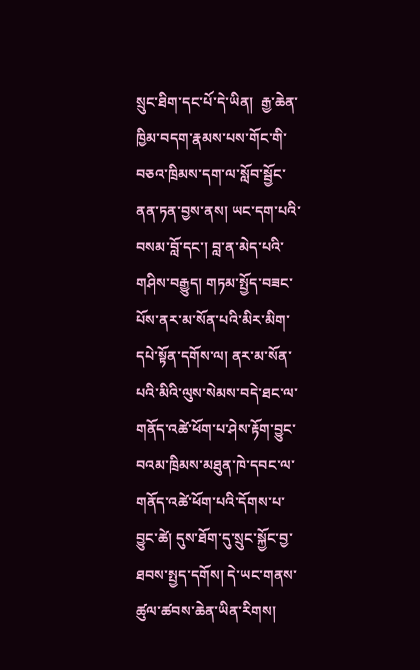སྲུང་ཐིག་དང་པོ་དེ་ཡིན།  རྒྱ་ཆེན་ཁྱིམ་བདག་རྣམས་པས་གོང་གི་བཅའ་ཁྲིམས་དག་ལ་སློབ་སྦྱོང་ནན་ཏན་བྱས་ནས། ཡང་དག་པའི་བསམ་བློ་དང་། བླ་ན་མེད་པའི་གཤིས་བརྒྱུད། གཏམ་སྤྱོད་བཟང་པོས་ནར་མ་སོན་པའི་མིར་མིག་དཔེ་སྟོན་དགོས་ལ། ནར་མ་སོན་པའི་མིའི་ལུས་སེམས་བདེ་ཐང་ལ་གནོད་འཚེ་ཕོག་པ་ཤེས་རྟོག་བྱུང་བའམ་ཁྲིམས་མཐུན་ཁེ་དབང་ལ་གནོད་འཚེ་ཕོག་པའི་དོགས་པ་བྱུང་ཚེ། དུས་ཐོག་དུ་སྲུང་སྐྱོང་བྱ་ཐབས་སྤྱད་དགོས། དེ་ཡང་གནས་ཚུལ་ཚབས་ཆེན་ཡིན་རིགས།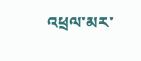འཕྲལ་མར་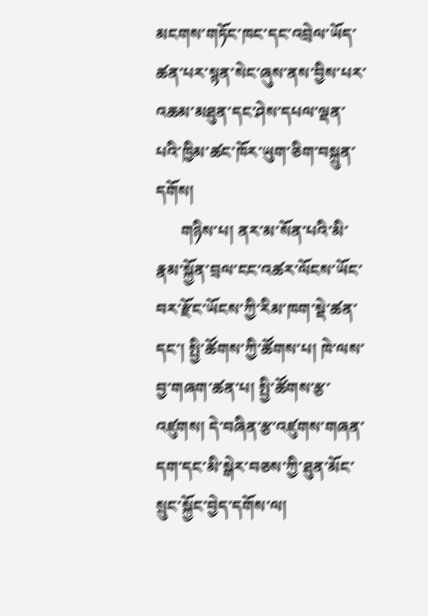མངགས་གཏོང་ཁང་དང་འབྲེལ་ཡོད་ཚན་པར་སྙན་སེང་ཞུས་ནས་བྱིས་པར་འཆམ་མཐུན་དང་ཤེས་དཔལ་ལྡན་པའི་ཁྱིམ་ཚང་ཁོར་ཡུག་ཅིག་བསྐྲུན་དགོས།
      གཉིས་པ། ནར་མ་སོན་པའི་མི་རྣམ་སྐྱོན་བྲལ་ངང་འཚར་ལོངས་ཡོང་བར་རྫོང་ཡོངས་ཀྱི་རིམ་ཁག་སྡེ་ཚན་དང་། སྤྱི་ཚོགས་ཀྱི་ཚོགས་པ། ཁེ་ལས་བྱ་གཞག་ཚན་པ། སྤྱི་ཚོགས་རྩ་འཛུགས། དེ་བཞིན་རྩ་འཛུགས་གཞན་དག་དང་མི་སྒེར་བཅས་ཀྱི་ཐུན་མོང་སྲུང་སྐྱོང་བྱེད་དགོས་ལ།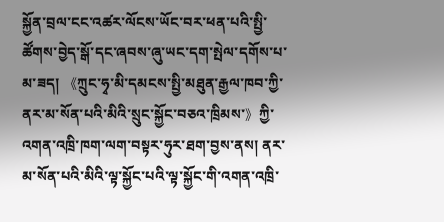སྐྱོན་བྲལ་ངང་འཚར་ལོངས་ཡོང་བར་ཕན་པའི་སྤྱི་ཚོགས་བྱེད་སྒོ་དང་ཞབས་ཞུ་ཡང་དག་སྤེལ་དགོས་པ་མ་ཟད། 《ཀྲུང་ཧྭ་མི་དམངས་སྤྱི་མཐུན་རྒྱལ་ཁབ་ཀྱི་ནར་མ་སོན་པའི་མིའི་སྲུང་སྐྱོང་བཅའ་ཁྲིམས་》ཀྱི་འགན་འཁྲི་ཁག་ལག་བསྟར་ཧུར་ཐག་བྱས་ནས། ནར་མ་སོན་པའི་མིའི་ལྟ་སྐྱོང་པའི་ལྟ་སྐྱོང་གི་འགན་འཁྲི་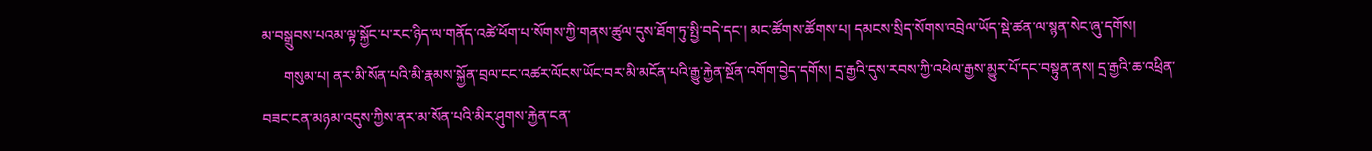མ་བསྒྲུབས་པའམ་ལྟ་སྐྱོང་པ་རང་ཉིད་ལ་གནོད་འཚེ་ཕོག་པ་སོགས་ཀྱི་གནས་ཚུལ་དུས་ཐོག་ཏུ་སྤྱི་བདེ་དང་། མང་ཚོགས་ཚོགས་པ། དམངས་སྲིད་སོགས་འབྲེལ་ཡོད་སྡེ་ཚན་ལ་སྙན་སེང་ཞུ་དགོས།
      གསུམ་པ། ནར་མི་སོན་པའི་མི་རྣམས་སྐྱོན་བྲལ་ངང་འཚར་ལོངས་ཡོང་བར་མི་མངོན་པའི་རྒྱུ་རྐྱེན་སྔོན་འགོག་བྱེད་དགོས། དྲ་རྒྱའི་དུས་རབས་ཀྱི་འཕེལ་རྒྱས་མྱུར་པོ་དང་བསྟུན་ནས། དྲ་རྒྱའི་ཆ་འཕྲིན་བཟང་ངན་མཉམ་འདུས་ཀྱིས་ནར་མ་སོན་པའི་མིར་ཤུགས་རྐྱེན་ངན་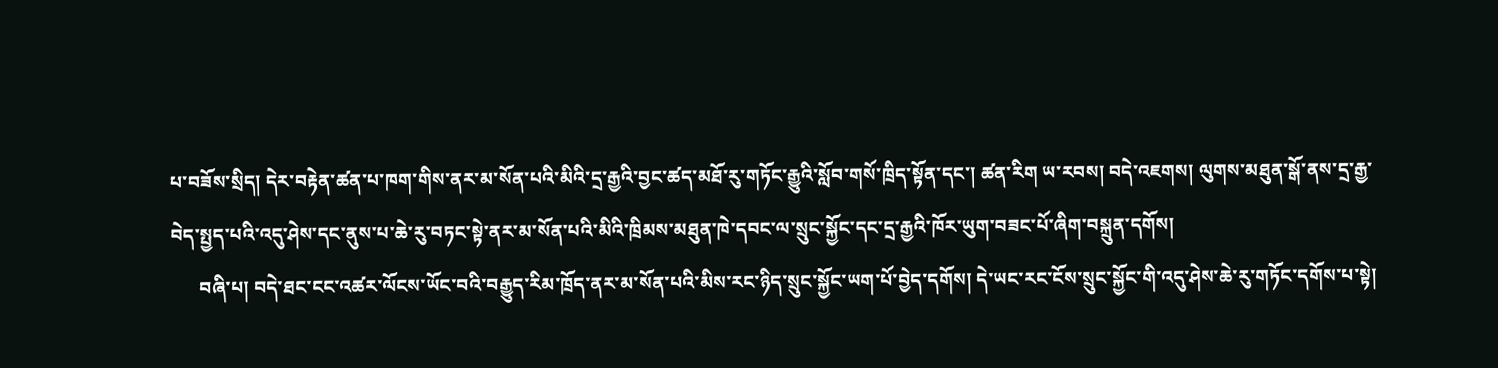པ་བཟོས་སྲིད། དེར་བརྟེན་ཚན་པ་ཁག་གིས་ནར་མ་སོན་པའི་མིའི་དྲ་རྒྱའི་བྱང་ཚད་མཐོ་རུ་གཏོང་རྒྱུའི་སློབ་གསོ་ཁྲིད་སྟོན་དང་། ཚན་རིག ཡ་རབས། བདེ་འཇགས། ལུགས་མཐུན་སྒོ་ནས་དྲ་རྒྱ་བེད་སྤྱད་པའི་འདུ་ཤེས་དང་ནུས་པ་ཆེ་རུ་བཏང་སྟེ་ནར་མ་སོན་པའི་མིའི་ཁྲིམས་མཐུན་ཁེ་དབང་ལ་སྲུང་སྐྱོང་དང་དྲ་རྒྱའི་ཁོར་ཡུག་བཟང་པོ་ཞིག་བསྐྲུན་དགོས།
      བཞི་པ། བདེ་ཐང་ངང་འཚར་ལོངས་ཡོང་བའི་བརྒྱུད་རིམ་ཁྲོད་ནར་མ་སོན་པའི་མིས་རང་ཉིད་སྲུང་སྐྱོང་ཡག་པོ་བྱེད་དགོས། དེ་ཡང་རང་ངོས་སྲུང་སྐྱོང་གི་འདུ་ཤེས་ཆེ་རུ་གཏོང་དགོས་པ་སྟེ།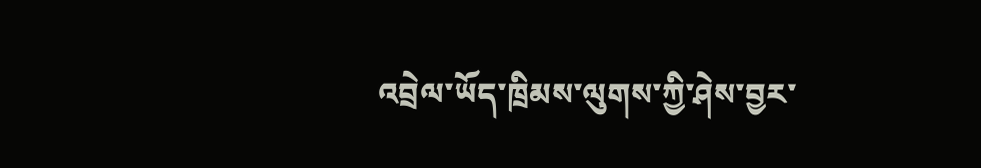འབྲེལ་ཡོད་ཁྲིམས་ལུགས་ཀྱི་ཤེས་བྱར་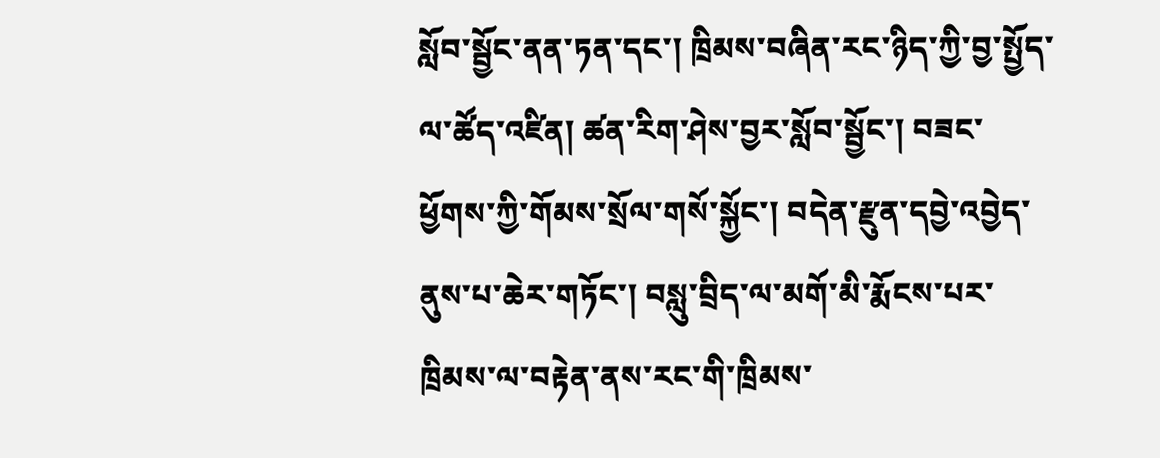སློབ་སྦྱོང་ནན་ཏན་དང་། ཁྲིམས་བཞིན་རང་ཉིད་ཀྱི་བྱ་སྤྱོད་ལ་ཚོད་འཛིན། ཚན་རིག་ཤེས་བྱར་སློབ་སྦྱོང་། བཟང་ཕྱོགས་ཀྱི་གོམས་སྲོལ་གསོ་སྐྱོང་། བདེན་རྫུན་དབྱེ་འབྱེད་ནུས་པ་ཆེར་གཏོང་། བསླུ་བྲིད་ལ་མགོ་མི་རྨོངས་པར་ཁྲིམས་ལ་བརྟེན་ནས་རང་གི་ཁྲིམས་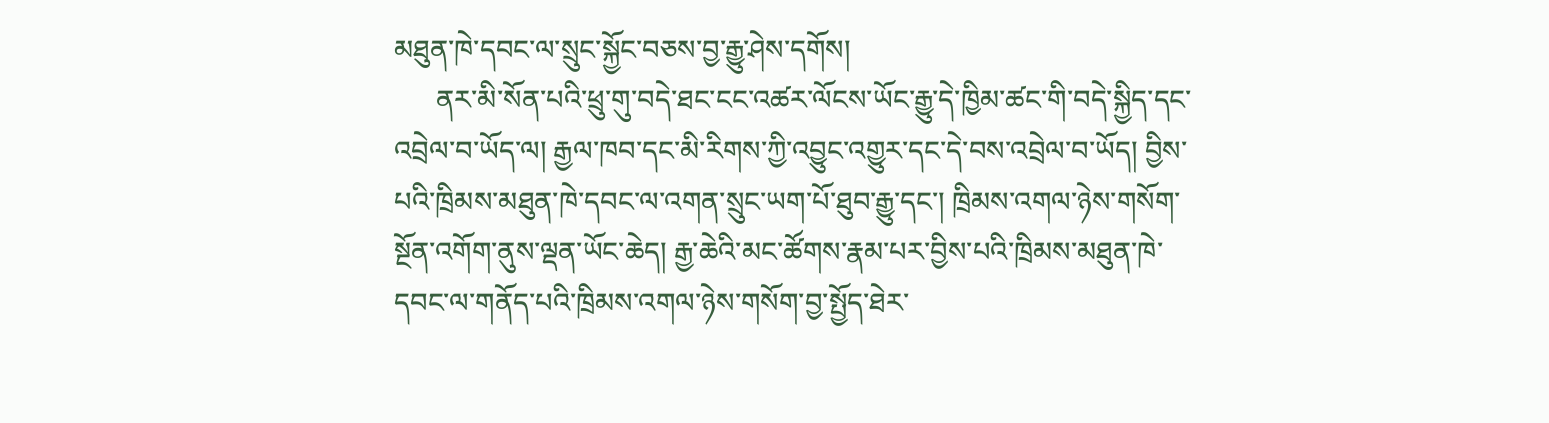མཐུན་ཁེ་དབང་ལ་སྲུང་སྐྱོང་བཅས་བྱ་རྒྱུ་ཤེས་དགོས།
      ནར་མི་སོན་པའི་ཕྲུ་གུ་བདེ་ཐང་ངང་འཚར་ལོངས་ཡོང་རྒྱུ་དེ་ཁྱིམ་ཚང་གི་བདེ་སྐྱིད་དང་འབྲེལ་བ་ཡོད་ལ། རྒྱལ་ཁབ་དང་མི་རིགས་ཀྱི་འབྱུང་འགྱུར་དང་དེ་བས་འབྲེལ་བ་ཡོད། བྱིས་པའི་ཁྲིམས་མཐུན་ཁེ་དབང་ལ་འགན་སྲུང་ཡག་པོ་ཐུབ་རྒྱུ་དང་། ཁྲིམས་འགལ་ཉེས་གསོག་སྔོན་འགོག་ནུས་ལྡན་ཡོང་ཆེད། རྒྱ་ཆེའི་མང་ཚོགས་རྣམ་པར་བྱིས་པའི་ཁྲིམས་མཐུན་ཁེ་དབང་ལ་གནོད་པའི་ཁྲིམས་འགལ་ཉེས་གསོག་བྱ་སྤྱོད་ཐེར་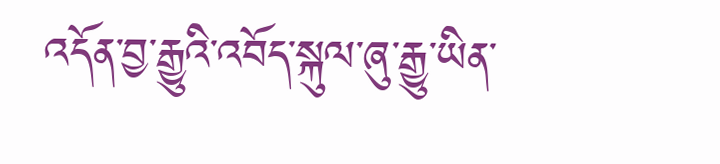འདོན་བྱ་རྒྱུའི་འབོད་སྐུལ་ཞུ་རྒྱུ་ཡིན་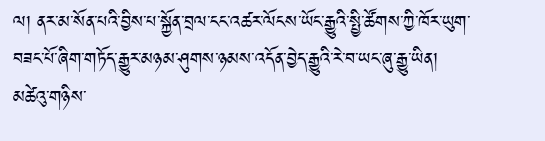ལ། ནར་མ་སོན་པའི་བྱིས་པ་སྐྱོན་བྲལ་ངང་འཚར་ལོངས་ཡོང་རྒྱུའི་སྤྱི་ཚོགས་ཀྱི་ཁོར་ཡུག་བཟང་པོ་ཞིག་གཏོད་རྒྱུར་མཉམ་ཤུགས་ཉམས་འདོན་བྱེད་རྒྱུའི་རེ་བ་ཡང་ཞུ་རྒྱུ་ཡིན།
མཚེའུ་གཉིས་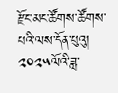རྫོང་མང་ཚོགས་ཚོགས་པའི་ལས་དོན་པུའུ།
༢༠༢༥ལོའི་ཟླ་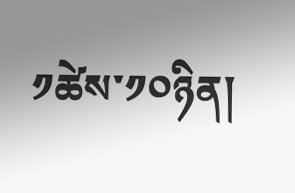༡ཚེས་༡༠ཉིན།